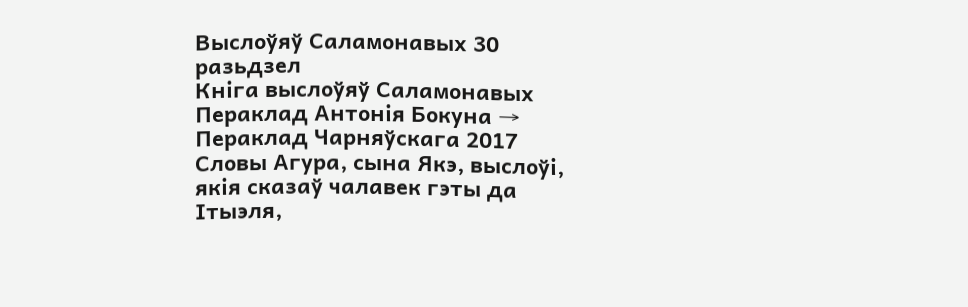Выслоўяў Саламонавых 30 разьдзел
Кніга выслоўяў Саламонавых
Пераклад Антонія Бокуна → Пераклад Чарняўскага 2017
Словы Агура, сына Якэ, выслоўі, якія сказаў чалавек гэты да Ітыэля,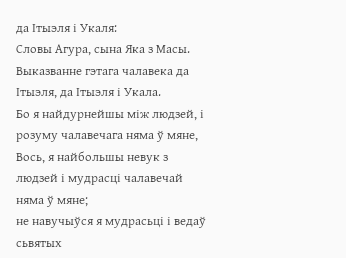да Ітыэля і Укаля:
Словы Агура, сына Яка з Масы. Выказванне гэтага чалавека да Ітыэля, да Ітыэля і Укала.
Бо я найдурнейшы між людзей, і розуму чалавечага няма ў мяне,
Вось, я найбольшы невук з людзей і мудрасці чалавечай няма ў мяне;
не навучыўся я мудрасьці і ведаў сьвятых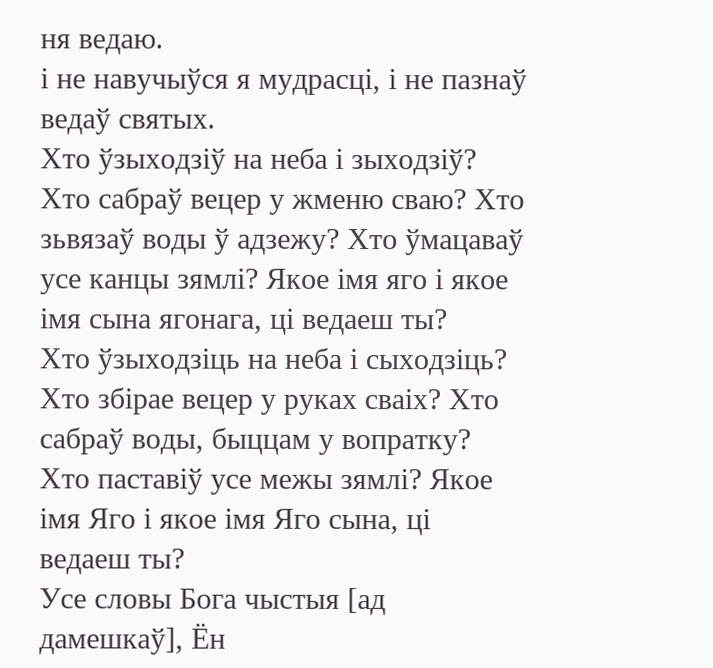ня ведаю.
і не навучыўся я мудрасці, і не пазнаў ведаў святых.
Хто ўзыходзіў на неба і зыходзіў? Хто сабраў вецер у жменю сваю? Хто зьвязаў воды ў адзежу? Хто ўмацаваў усе канцы зямлі? Якое імя яго і якое імя сына ягонага, ці ведаеш ты?
Хто ўзыходзіць на неба і сыходзіць? Хто збірае вецер у руках сваіх? Хто сабраў воды, быццам у вопратку? Хто паставіў усе межы зямлі? Якое імя Яго і якое імя Яго сына, ці ведаеш ты?
Усе словы Бога чыстыя [ад дамешкаў], Ён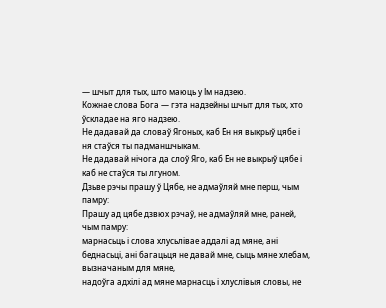— шчыт для тых, што маюць у Ім надзею.
Кожнае слова Бога — гэта надзейны шчыт для тых, хто ўскладае на яго надзею.
Не дадавай да словаў Ягоных, каб Ён ня выкрыў цябе і ня стаўся ты падманшчыкам.
Не дадавай нічога да слоў Яго, каб Ён не выкрыў цябе і каб не стаўся ты лгуном.
Дзьве рэчы прашу ў Цябе, не адмаўляй мне перш, чым памру:
Прашу ад цябе дзвюх рэчаў, не адмаўляй мне, раней, чым памру:
марнасьць і слова хлусьлівае аддалі ад мяне, ані беднасьці, ані багацьця не давай мне, сыць мяне хлебам, вызначаным для мяне,
надоўга адхілі ад мяне марнасць і хлуслівыя словы, не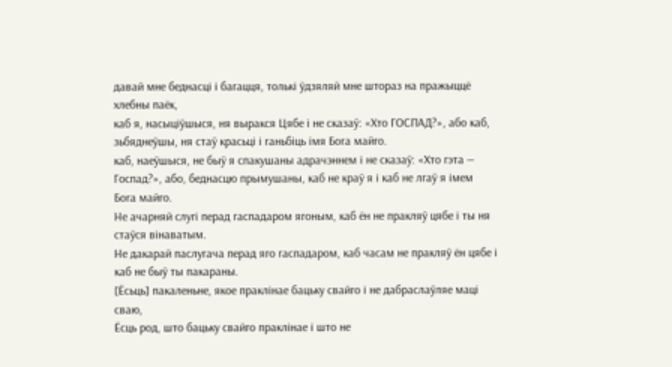давай мне беднасці і багацця, толькі ўдзяляй мне штораз на пражыццё хлебны паёк,
каб я, насыціўшыся, ня выракся Цябе і не сказаў: «Хто ГОСПАД?», або каб, зьбяднеўшы, ня стаў красьці і ганьбіць імя Бога майго.
каб, наеўшыся, не быў я спакушаны адрачэннем і не сказаў: «Хто гэта — Госпад?», або, беднасцю прымушаны, каб не краў я і каб не лгаў я імем Бога майго.
Не ачарняй слугі перад гаспадаром ягоным, каб ён не пракляў цябе і ты ня стаўся вінаватым.
Не дакарай паслугача перад яго гаспадаром, каб часам не пракляў ён цябе і каб не быў ты пакараны.
[Ёсьць] пакаленьне, якое праклінае бацьку свайго і не дабраслаўляе маці сваю,
Ёсць род, што бацьку свайго праклінае і што не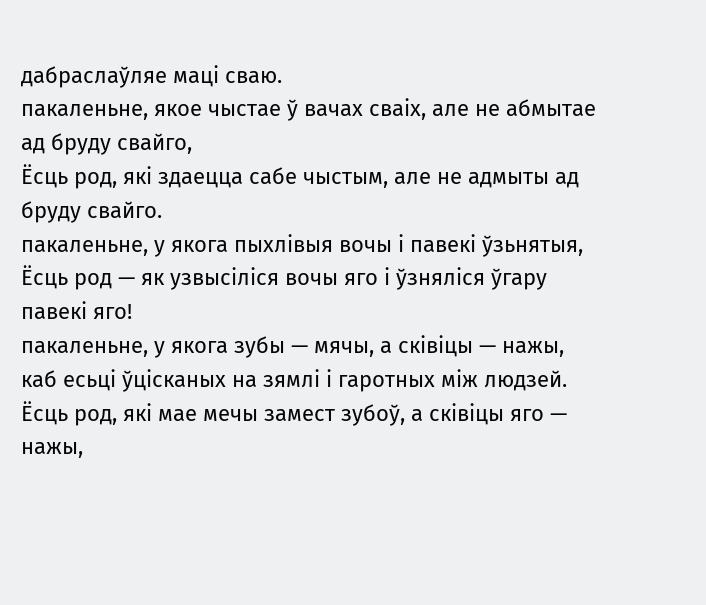дабраслаўляе маці сваю.
пакаленьне, якое чыстае ў вачах сваіх, але не абмытае ад бруду свайго,
Ёсць род, які здаецца сабе чыстым, але не адмыты ад бруду свайго.
пакаленьне, у якога пыхлівыя вочы і павекі ўзьнятыя,
Ёсць род — як узвысіліся вочы яго і ўзняліся ўгару павекі яго!
пакаленьне, у якога зубы — мячы, а сківіцы — нажы, каб есьці ўцісканых на зямлі і гаротных між людзей.
Ёсць род, які мае мечы замест зубоў, а сківіцы яго — нажы,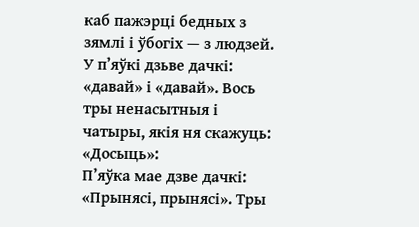каб пажэрці бедных з зямлі і ўбогіх — з людзей.
У п’яўкі дзьве дачкі: «давай» і «давай». Вось тры ненасытныя і чатыры, якія ня скажуць: «Досыць»:
П’яўка мае дзве дачкі: «Прынясі, прынясі». Тры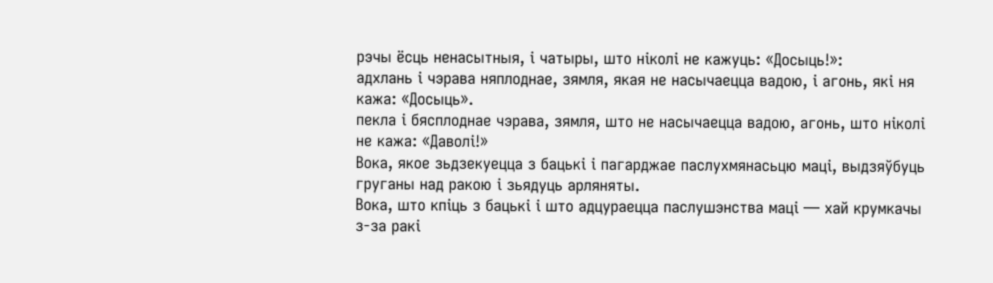рэчы ёсць ненасытныя, і чатыры, што ніколі не кажуць: «Досыць!»:
адхлань і чэрава няплоднае, зямля, якая не насычаецца вадою, і агонь, які ня кажа: «Досыць».
пекла і бясплоднае чэрава, зямля, што не насычаецца вадою, агонь, што ніколі не кажа: «Даволі!»
Вока, якое зьдзекуецца з бацькі і пагарджае паслухмянасьцю маці, выдзяўбуць груганы над ракою і зьядуць арляняты.
Вока, што кпіць з бацькі і што адцураецца паслушэнства маці — хай крумкачы з-за ракі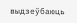выдзеўбаюць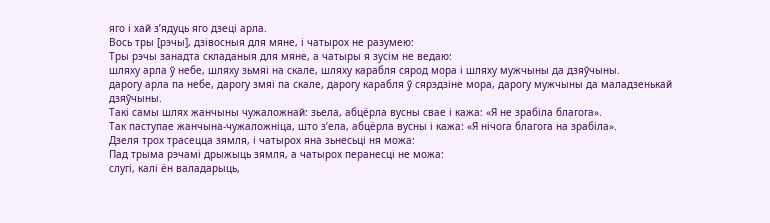яго і хай з’ядуць яго дзеці арла.
Вось тры [рэчы], дзівосныя для мяне, і чатырох не разумею:
Тры рэчы занадта складаныя для мяне, а чатыры я зусім не ведаю:
шляху арла ў небе, шляху зьмяі на скале, шляху карабля сярод мора і шляху мужчыны да дзяўчыны.
дарогу арла па небе, дарогу змяі па скале, дарогу карабля ў сярэдзіне мора, дарогу мужчыны да маладзенькай дзяўчыны.
Такі самы шлях жанчыны чужаложнай: зьела, абцёрла вусны свае і кажа: «Я не зрабіла благога».
Так паступае жанчына-чужаложніца, што з’ела, абцёрла вусны і кажа: «Я нічога благога на зрабіла».
Дзеля трох трасецца зямля, і чатырох яна зьнесьці ня можа:
Пад трыма рэчамі дрыжыць зямля, а чатырох перанесці не можа:
слугі, калі ён валадарыць,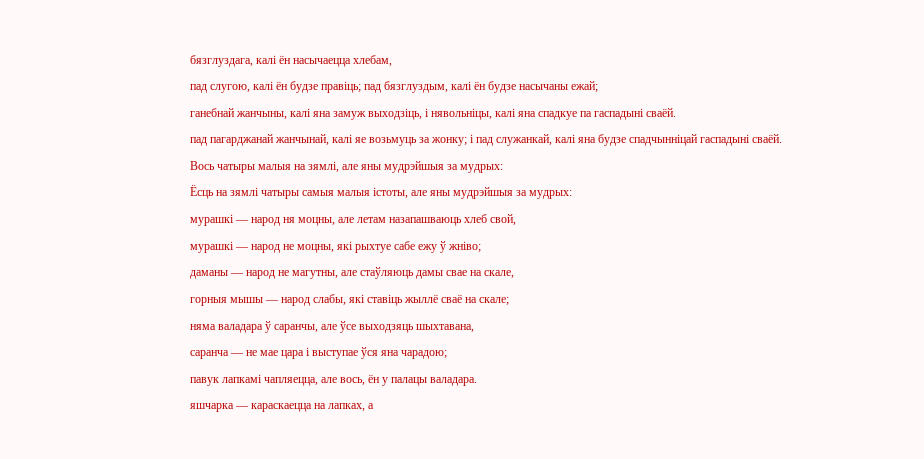бязглуздага, калі ён насычаецца хлебам,
пад слугою, калі ён будзе правіць; пад бязглуздым, калі ён будзе насычаны ежай;
ганебнай жанчыны, калі яна замуж выходзіць, і нявольніцы, калі яна спадкуе па гаспадыні сваёй.
пад пагарджанай жанчынай, калі яе возьмуць за жонку; і пад служанкай, калі яна будзе спадчынніцай гаспадыні сваёй.
Вось чатыры малыя на зямлі, але яны мудрэйшыя за мудрых:
Ёсць на зямлі чатыры самыя малыя істоты, але яны мудрэйшыя за мудрых:
мурашкі — народ ня моцны, але летам назапашваюць хлеб свой,
мурашкі — народ не моцны, які рыхтуе сабе ежу ў жніво;
даманы — народ не магутны, але стаўляюць дамы свае на скале,
горныя мышы — народ слабы, які ставіць жыллё сваё на скале;
няма валадара ў саранчы, але ўсе выходзяць шыхтавана,
саранча — не мае цара і выступае ўся яна чарадою;
павук лапкамі чапляецца, але вось, ён у палацы валадара.
яшчарка — караскаецца на лапках, а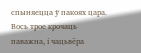спыняецца ў пакоях цара.
Вось трое крочаць паважна, і чацьвёра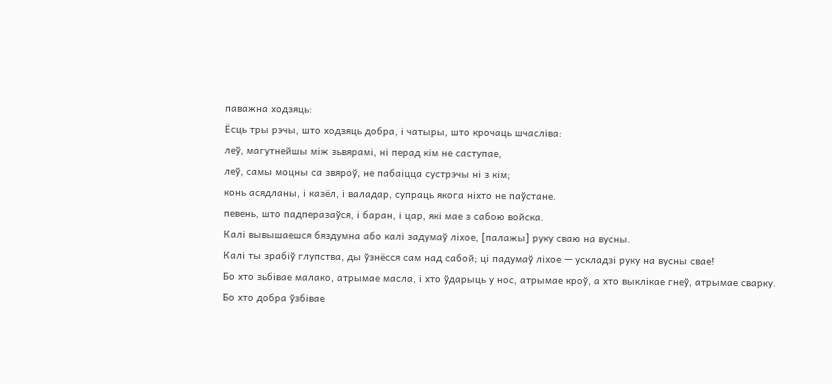паважна ходзяць:
Ёсць тры рэчы, што ходзяць добра, і чатыры, што крочаць шчасліва:
леў, магутнейшы між зьвярамі, ні перад кім не саступае,
леў, самы моцны са звяроў, не пабаіцца сустрэчы ні з кім;
конь асядланы, і казёл, і валадар, супраць якога ніхто не паўстане.
певень, што падперазаўся, і баран, і цар, які мае з сабою войска.
Калі вывышаешся бяздумна або калі задумаў ліхое, [палажы] руку сваю на вусны.
Калі ты зрабіў глупства, ды ўзнёсся сам над сабой; ці падумаў ліхое — ускладзі руку на вусны свае!
Бо хто зьбівае малако, атрымае масла, і хто ўдарыць у нос, атрымае кроў, а хто выклікае гнеў, атрымае сварку.
Бо хто добра ўзбівае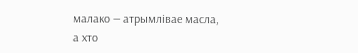малако — атрымлівае масла, а хто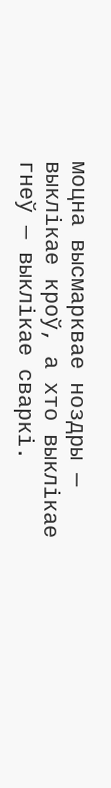моцна высмарквае ноздры — выклікае кроў, а хто выклікае гнеў — выклікае сваркі.